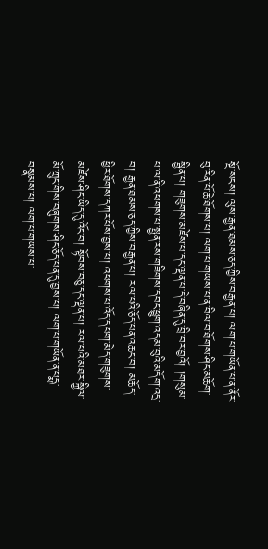སྔོ་སངས། ལུས་རྒྱན་ཐམས་ཅད་ཀྱིས་བརྒྱན་པ། ལག་པ་གཡོན་པ་ན་ནོར་བུ་རིན་པོ་ཆེ་ཐོགས་པ། ལག་པ་གཡས་པ་ན་བིལ་བ་ཐོགས་ཤིང་མཆོག་སྦྱིན་པ། གཟུགས་མཛེས་པ་དང་ལྡན་པ་དེ་བཞིན་དུ་བྲི་བར་བྱའོ། །གསུམ་པ་ལ་ནི་འཕགས་པ་སྤྱན་རས་གཟིགས་དབང་ཕྱུག་འདམ་བུའི་མདོག་འདྲ་བ། རྒྱན་ཐམས་ཅད་ཀྱིས་བརྒྱན་པ། རལ་པའི་ཅོད་པན་འཆང་བ། མཆོད་ཕྱིར་ཐོགས་དཀར་པོས་བྱས་པ། འཕགས་པ་འོད་དཔག་མེད་གཟུགས་མཛེས་ཤིང་ཡིད་དུ་འོང་བ། སྟོབས་བཅུ་དང་ལྡན་པ། རལ་པའི་མཐར་སྐྱིལ་མོ་ཀྲུང་གིས་བཞུགས་ཤིང་ཅོད་པན་དུ་བྱས་པ། ལག་པ་གཡོན་ན་པདྨ་བསྣམས་པ། ལག་པ་གཡས་པ་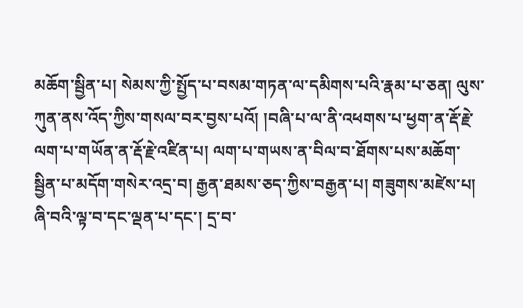མཆོག་སྦྱིན་པ། སེམས་ཀྱི་སྤྱོད་པ་བསམ་གཏན་ལ་དམིགས་པའི་རྣམ་པ་ཅན། ལུས་ཀུན་ནས་འོད་ཀྱིས་གསལ་བར་བྱས་པའོ། །བཞི་པ་ལ་ནི་འཕགས་པ་ཕྱག་ན་རྡོ་རྗེ་ལག་པ་གཡོན་ན་རྡོ་རྗེ་འཛིན་པ། ལག་པ་གཡས་ན་བིལ་བ་ཐོགས་པས་མཆོག་སྦྱིན་པ་མདོག་གསེར་འདྲ་བ། རྒྱན་ཐམས་ཅད་ཀྱིས་བརྒྱན་པ། གཟུགས་མཛེས་པ། ཞི་བའི་ལྟ་བ་དང་ལྡན་པ་དང་། དྲ་བ་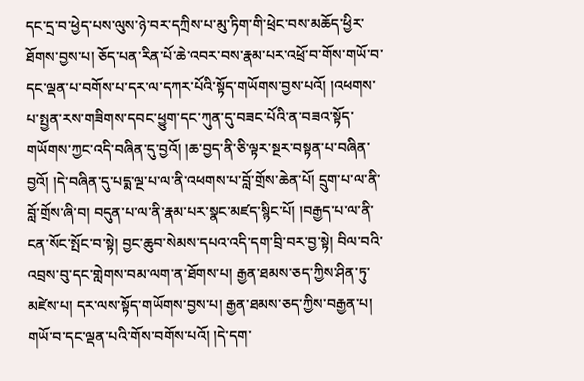དང་དྲ་བ་ཕྱེད་པས་ལུས་ཉེ་བར་དཀྲིས་པ་མུ་ཏིག་གི་ཕྲེང་བས་མཆོད་ཕྱིར་ཐོགས་བྱས་པ། ཅོད་པན་རིན་པོ་ཆེ་འབར་བས་རྣམ་པར་འཕྲོ་བ་གོས་གཡོ་བ་དང་ལྡན་པ་བགོས་པ་དར་ལ་དཀར་པོའི་སྟོད་གཡོགས་བྱས་པའོ། །འཕགས་པ་སྤྱན་རས་གཟིགས་དབང་ཕྱུག་དང་ཀུན་དུ་བཟང་པོའི་ན་བཟའ་སྟོད་གཡོགས་ཀྱང་འདི་བཞིན་དུ་བྱའོ། །ཆ་བྱད་ནི་ཅི་ལྟར་སྔར་བསྟན་པ་བཞིན་བྱའོ། །དེ་བཞིན་དུ་པདྨ་ལྔ་པ་ལ་ནི་འཕགས་པ་བློ་གྲོས་ཆེན་པོ། དྲུག་པ་ལ་ནི་བློ་གྲོས་ཞི་བ། བདུན་པ་ལ་ནི་རྣམ་པར་སྣང་མཛད་སྙིང་པོ། །བརྒྱད་པ་ལ་ནི་ངན་སོང་སྤོང་བ་སྟེ། བྱང་ཆུབ་སེམས་དཔའ་འདི་དག་བྲི་བར་བྱ་སྟེ། བིལ་བའི་འབྲས་བུ་དང་གླེགས་བམ་ལག་ན་ཐོགས་པ། རྒྱན་ཐམས་ཅད་ཀྱིས་ཤིན་ཏུ་མཛེས་པ། དར་ལས་སྟོད་གཡོགས་བྱས་པ། རྒྱན་ཐམས་ཅད་ཀྱིས་བརྒྱན་པ། གཡོ་བ་དང་ལྡན་པའི་གོས་བགོས་པའོ། །དེ་དག་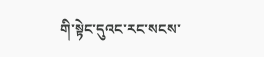གི་སྟེང་དུའང་རང་སངས་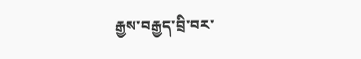རྒྱས་བརྒྱད་བྲི་བར་